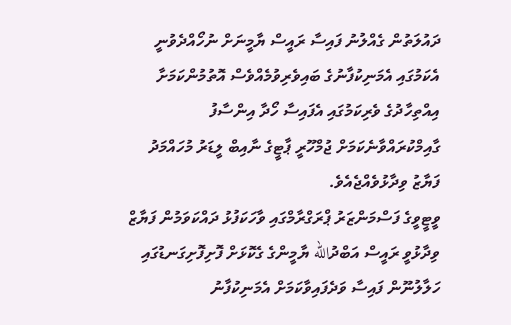ދައުލަތުން ގެއްލުނު ފައިސާ ރައީސް ޔާމީނަށް ނުހޯއްދެވުނީ އެކަމުގައި އެމަނިކުފާނުގެ ބައިވެރިވުމެއްވެސް އޮތުމުންކަމަށާ އިއްތިހާދުގެ ވެރިކަމުގައި އެފައިސާ ހޯދާ އިންސާފު ގާއިމްކުރައްވާނެކަމަށް ޖުމްހޫރީ ޕާޓީގެ ނާއިބް ލީޑަރު މުހައްމަދު ފަޔާޒު ވިދާޅުވެއްޖެއެވެ.
ވީޓީވީގެ ފަސްމަންޒަރު ޕްރަގްރާމްގައި ވާހަކަފުޅު ދައްކަވަމުން ފަޔާޒް ވިދާޅުވީ ރައީސް އަބްދުالله ޔާމީންގެ ގެކޮޅަށް ފޮށިފޮށިގަނޑުގައި ހަލާލުނޫން ފައިސާ ވަދެފައިވާކަމަށް އެމަނިކުފާނު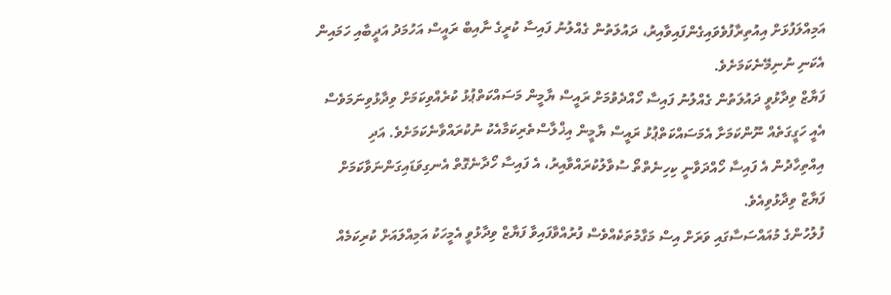އަމިއްލަފުޅަށް އިއުތިރާފުވެވައިގެންފައިވާއިރު، ދައުލަތުން ގެއްލުނު ފައިސާ ކުރީގެ ނާއިބް ރައީސް އަހުމަދު އަދީބާއި ހަމައިން އެކަނި ނުނިމޭނެކަމަށެވެ.
ފަޔާޒް ވިދާޅުވީ ދައުލަތުން ގެއްލުނު ފައިސާ ހޯއްދެވުމަށް ރައީސް ޔާމީން މަސައްކަތްޕުޅު ކުރެއްވިކަމަށް ވިދާޅުވިނަމަވެސް އެއީ ހަގީގަތެއް ނޫންކަމަށާ އެމަސައްކަތްޕުޅު ރައީސް ޔާމީން އިޚްލާސްތެރިކަމާއެކު ނުކުރައްވާނެކަމަށެވެ. އަދި އިއްތިހާދުން އެ ފައިސާ ހޯއްދަވާނީ ކިހިނެތްތޯ ސުވާލުކުރައްވާއިރު، އެ ފައިސާ ހޯދާނެގޮތް އެނގިވަޑައިގަންނަވާކަމަށް ފަޔާޒް ވިދާޅުވިއެވެ.
ފުލުހުންގެ މުއައްސަސާގައި ވަރަށް އިސް މަގާމުތަކެއްވެސް ފުރުއްވާފައިވާ ފަޔާޒް ވިދާޅުވީ އެމީހަކު އަމިއްލައަށް ކުރިކަމެއް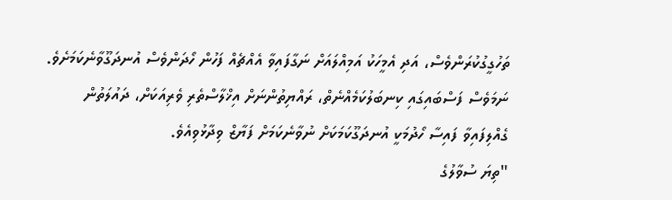ތަހުގީގުކުރަންވެސް، އަދި އެމީހަކު އަމިއްލައަށް ނަގާފައިވާ އެއްޗެއް ފަހުން ހޯދަންވެސް އުނދަގޫވާނެކަމަށެވެ. ނަމަވެސް ފަސްބައިގައި ކިނބަލުކަމެއްނެތް، ރައްޔިތުންނަށް އިޚްލާސްތެރި ވެރިއަކަށް، ދައުލަތުން ގެއްލިފައިވާ ފައިސާ ހޯދުމަކީ އުނދަގޫކަމަކަށް ނުވާނެކަމަށް ފަޔާޒް ވިދާޅުވިއެވެ.
"ތިޔަ ސުވާލުގެ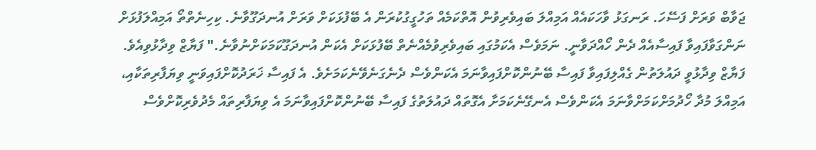ޖަވާބް ވަރަށް ފަސޭހަ. ރަނގަޅު ވާހަކައެއް އަމިއްލަ ބައިވެރިވުން އޮތްކަމެއް ތަހުގީގުކުރަން އެ ބޭފުޅަކަށް ވަރަށް އުނދަގޫވާނެ. ކިހިނެތްތޯ އަމިއްލަފުޅަށް ނަންގަވާފައިވާ ފައިސާއެއް ދެން ހޯއްދަވާނީ. ނަމަވެސް އެކަމުގައި ބައިވެރިވުމެއްނެތް ބޭފުޅަކަށް އެކަން އުނދަގޫކަމަކަށްނުވާނެ." ފަޔާޒް ވިދާޅުވިއެވެ.
ފަޔާޒް ވިދާޅުވީ ދައުލަތުން ގެއްލިފައިވާ ފައިސާ ބޭނުންކޮށްފައިވާނަމަ އެކަންވެސް ދެނެގަނެވޭނެކަމަށެވެ. އެ ފައިސާ ޚަރަދުކޮށްފައިވަނީ ވިޔަފާރިތަކާއި، އަމިއްލަ މުދާ ހޯދުމަށްކަމަށްވާނަމަ އެކަންވެސް އެނގޭނެކަމަށާ އެގޮތައް ދައުލަތުގެ ފައިސާ ބޭނުންކޮށްފައިވާނަމަ އެ ވިޔަފާރިތައް މެދުވެރިކޮށްވެސް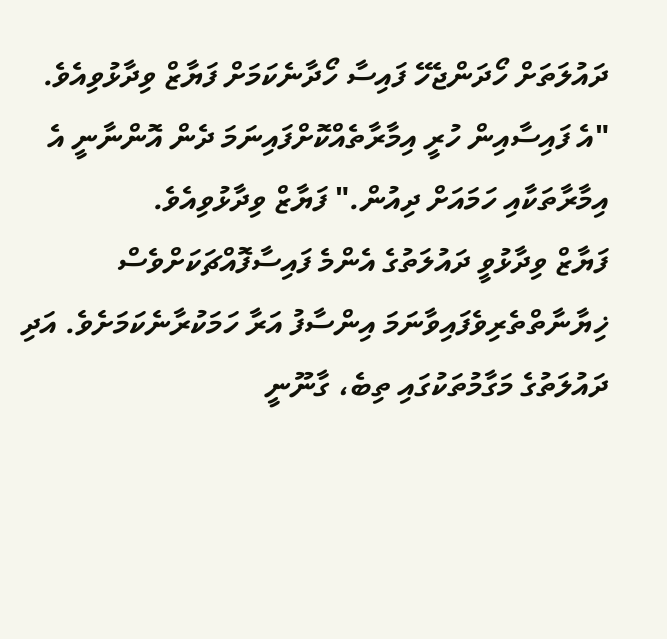ދައުލަތަށް ހޯދަންޖެހޭ ފައިސާ ހޯދާނެކަމަށް ފަޔާޒް ވިދާޅުވިއެވެ.
"އެ ފައިސާއިން ހުރީ އިމާރާތެއްކޮށްފައިނަމަ ދެން އޮންނާނީ އެ އިމާރާތަކާއި ހަމައަށް ދިއުން." ފަޔާޒް ވިދާޅުވިއެވެ.
ފަޔާޒް ވިދާޅުވީ ދައުލަތުގެ އެންމެ ފައިސާފޮއްޗަކަށްވެސް ޚިޔާނާތްތެރިވެފައިވާނަމަ އިންސާފު އަރާ ހަމަކުރާނެކަމަށެވެ. އަދި ދައުލަތުގެ މަގާމުތަކުގައި ތިބެ، ގާނޫނީ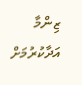ޒިންމާ އަދާކުރުމަށް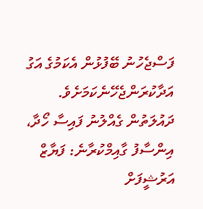ފަސްޖެހުނު ބޭފުޅުން އެކަމުގެ އަގު އަދާކުރަންޖެހޭނެކަމަށެވެ.
ދައުލަތުން ގެއްލުނު ފައިސާ ހޯދާ، އިންސާފު ގާއިމްކުރާނެ: ފަޔާޒް
އަރުޝީފަށް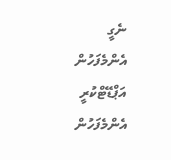ނެގީ
އެންމެފަހުން އަޕްޑޭޓްކުރީ
އެންމެފަހުން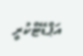އަޕްޑޭޓްކުރީ